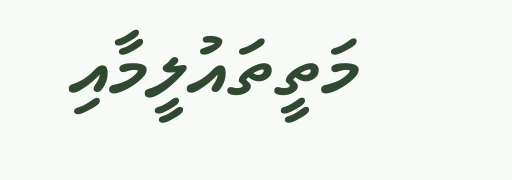މަތީތައުލީމާއި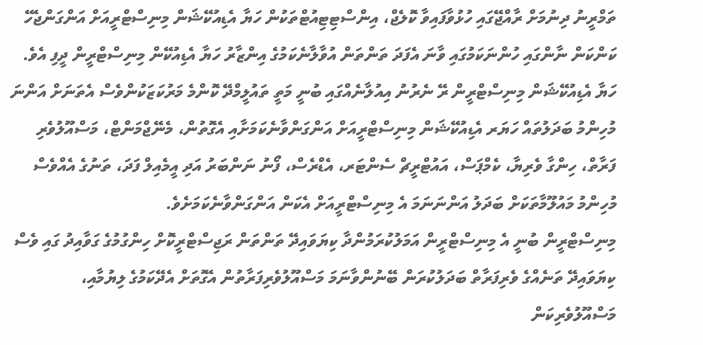ތަމްރީނު ދިނުމަށް ރާއްޖޭގައި ހުޅުވާފައިވާ ކޮލެޖް، އިންސްޓިޓިއުޓްތަކުން ހަޔާ އެޑިއުކޭޝަން މިނިސްޓްރީއަށް އަންގަންޖެހޭ ކަންކަން ނާންގައި ހުންނަކަމުގައި ވާނަ އެފަދަ ތަންތަން އުވާލާނެކަމުގެ އިންޒާރު ހަޔާ އެޑިއުކޭން މިނިސްޓްރީން ދީފި އެވެ.
ހަޔާ އެޑިއުކޭޝަން މިނިސްޓްރީން ރޭ ނެރުނު އިއުލާނެއްގައި ބުނީ މަތީ ތައުލީމްދޭ ކޮންމެ މަރުކަޒަކުންވެސް އެތަނަށް އަންނަ މުހިންމު ބަދަލުތައް ހަޔަރ އެޑިއުކޭޝަން މިނިސްޓްރީއަށް އަންގަންވާނެކަމަށާއި އެގޮތުން، މެނޭޖްމަންޓް، މަސްއޫލުވެރި ފަރާތް، ހިންގާ ވެރިޔާ، ކެމްޕަސް، އައުޓްރީޗް ސެންޓަރ، އެޑްރެސް، ފޯނު ނަންބަރު އަދި އީމެއިލް ފަދަ، ތަނުގެ އެއްވެސް މުހިންމު މައުލޫމާތަކަށް ބަދަލު އަންނަނަމަ އެ މިނިސްޓްރީއަށް އެކަން އަންގަންވާނެކަމަށެވެ.
މިނިސްޓްރީން ބުނީ އެ މިނިސްޓްރީން އަމަލުކުރަމުންދާ ކިޔަވައިދޭ ތަންތަން ރަޖިސްޓްރީކޮށް ހިންގުމުގެ ގަވާއިދު ގައި ވެސް ކިޔަވައިދޭ ތަނެއްގެ ވެރިފަރާތް ބަދަލުކުރަން ބޭނުންވާނަމަ މަސްއޫލުވެރިފަރާތުން އެގޮތަށް އެދޭކަމުގެ ލިޔުމާއި، މަސްއޫލުވެރިކަން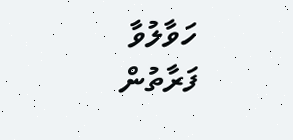ހަވާލުވާ ފަރާތުން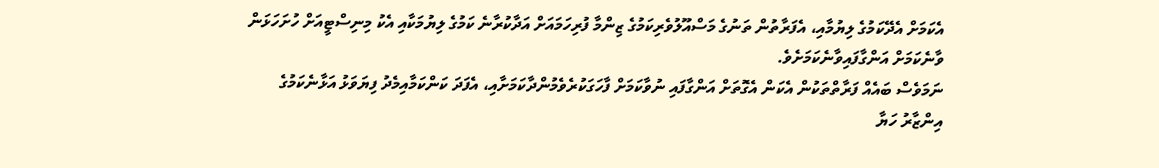އެކަމަށް އެދޭކަމުގެ ލިޔުމާއި، އެފަރާތުން ތަނުގެ މަސްއޫލުވެރިކަމުގެ ޒިންމާ ފުރިހަމައަށް އަދާކުރާނެ ކަމުގެ ލިޔުމަކާއި އެކު މިނިސްޓީއަށް ހުށަހަޅަން ވާނެކަމަށް އަންގާފައިވާނެކަމަށެވެ.
ނަމަވެސް ބައެއް ފަރާތްތަކުން އެކަން އެގޮތަށް އަންގާފައި ނުވާކަމަށް ފާހަގަކުރެވެމުންދާކަމަށާއި، އެފަދަ ކަންކަމާއިމެދު ފިޔަވަޅު އަޅާނެކަމުގެ އިންޒާރު ހަޔާ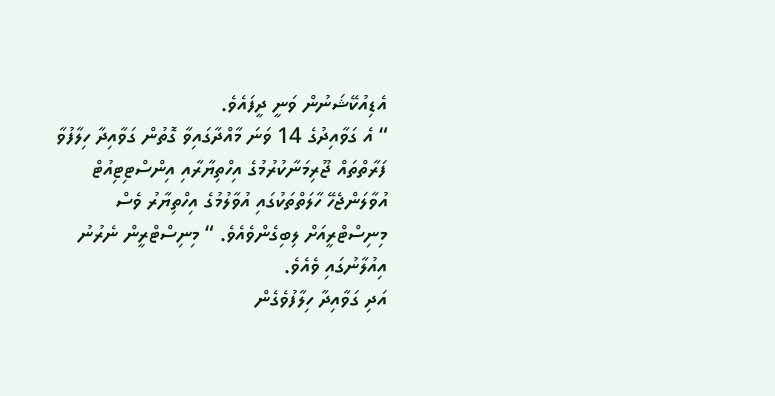އެޑިއުކޭޝަނުން ވަނީ ދީފައެވެ.
“ އެ ގަވާއިދުގެ 14 ވަނަ މާއްދާގައިވާ ގޮތުން ގަވާއިދާ ހިލާފުވާ ފަރާތްތައް ޖޫރިމަނާކުރުމުގެ އިހްތިޔާރާއި އިންސްޓިޓިއުޓް އުވާލަންޖެހޭ ހާލަތްތަކުގައި އުވާލުމުގެ އިހްތިޔާރު ވެސް މިނިސްޓްރީއަށް ލިބިގެންވެއެވެ. “ މިނިސްޓްރީން ނެރުނު އިއުލާނުގައި ވެއެވެ.
އަދި ގަވާއިދާ ހިލާފުވެގެން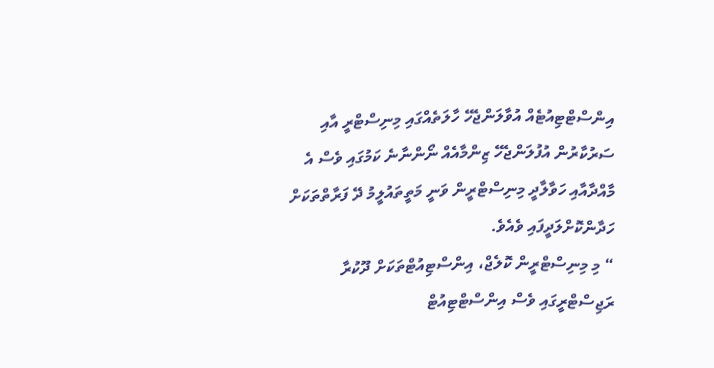އިންސްޓްޓިއުޓެއް އުވާލަންޖެހޭ ހާލަތެއްގައި މިނިސްޓްރީ އާއި ސަރުކާރުން އުފުލަންޖެހޭ ޒިންމާއެއް ނޯންނާނެ ކަމުގައި ވެސް އެ މާއްދާއާއި ހަވާލާދީ މިނިސްޓްރީން ވަނީ މަތީތައުލީމު ދޭ ފަރާތްތަކަށް ހަދާންކޮށްލަދީފައި ވެއެވެ.
“ މި މިނިސްޓްރީން ކޮލެޖް، އިންސްޓިއުޓްތަކަށް ދޫކުރާ ރަޖިސްޓްރީގައި ވެސް އިންސްޓްޓިއުޓް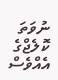ނުވަތަ ކޮލެޖްގެ އެއްވެސް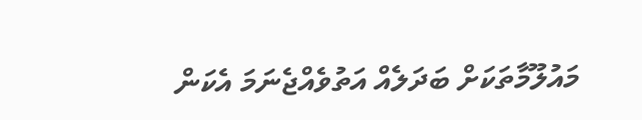މައުލޫމާތަކަށް ބަދަލެއް އަތުވެއްޖެނަމަ އެކަން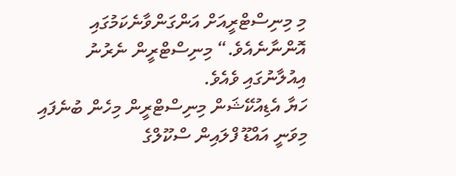މި މިނިސްޓްރީއަށް އަންގަންވާނެކަމުގައި އޮންނާނެއެވެ.“ މިނިސްޓްރީން ނެރުނު އިއުލާނުގައި ވެއެވެ.
ހަޔާ އެޑިއުކޭޝަން މިނިސްޓްރީން މިހެން ބުނެފައި މިވަނީ އައްޑޫ ފްލައިން ސްކޫލްގެ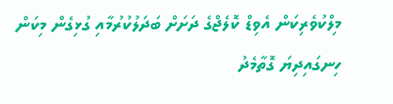މިލްކުވެރިކަން އެވިޑް ކޮލެޖްގެ ދަށަށް ބަދަލުކުރުމާއި ގުޅިގެން މިކަން ހިނގައިދިޔަ ގޮތާމެދު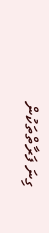ގިނަ ފަރާތްތަކުން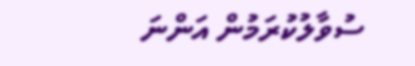ސުވާލުކުރަމުން އަންނަ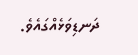ދަނޑިވަޅެއްގައެވެ.